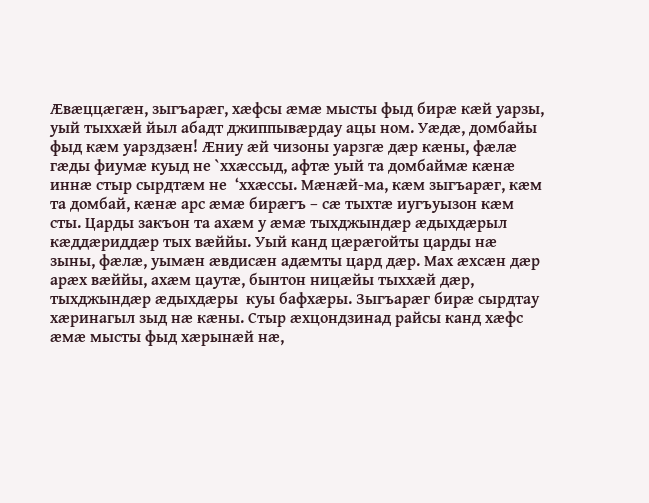Æвæццæгæн, зыгъарæг, хæфсы æмæ мысты фыд бирæ кæй уарзы, уый тыххæй йыл абадт джиппывæрдау ацы ном. Уæдæ, домбайы фыд кæм уарздзæн! Æниу æй чизоны уарзгæ дæр кæны, фæлæ гæды фиумæ куыд не `ххæссыд, афтæ уый та домбаймæ кæнæ иннæ стыр сырдтæм не  ‘ххæссы. Мæнæй-ма, кæм зыгъарæг, кæм та домбай, кæнæ арс æмæ бирæгъ – сæ тыхтæ иугъуызон кæм сты. Царды закъон та ахæм у æмæ тыхджындæр æдыхдæрыл кæддæриддæр тых вæййы. Уый канд цæрæгойты царды нæ зыны, фæлæ, уымæн æвдисæн адæмты цард дæр. Мах æхсæн дæр арæх вæййы, ахæм цаутæ, бынтон ницæйы тыххæй дæр, тыхджындæр æдыхдæры  куы бафхæры. Зыгъарæг бирæ сырдтау хæринагыл зыд нæ кæны. Стыр æхцондзинад райсы канд хæфс æмæ мысты фыд хæрынæй нæ,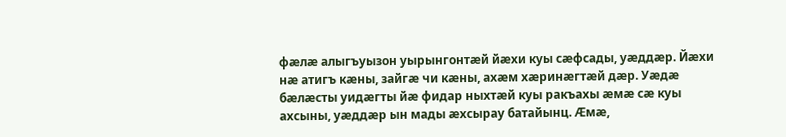фæлæ алыгъуызон уырынгонтæй йæхи куы сæфсады, уæддæр. Йæхи нæ атигъ кæны, зайгæ чи кæны, ахæм хæринæгтæй дæр. Уæдæ бæлæсты уидæгты йæ фидар ныхтæй куы ракъахы æмæ сæ куы ахсыны, уæддæр ын мады æхсырау батайынц. Æмæ,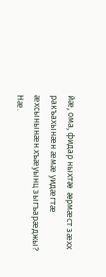йæ, ома, фидар ныхтæ  æрмæст зæхх ракъахынæн æмæ уидæгтæ æхсынынæн хъæуынц зыгъарæджы? Нæ.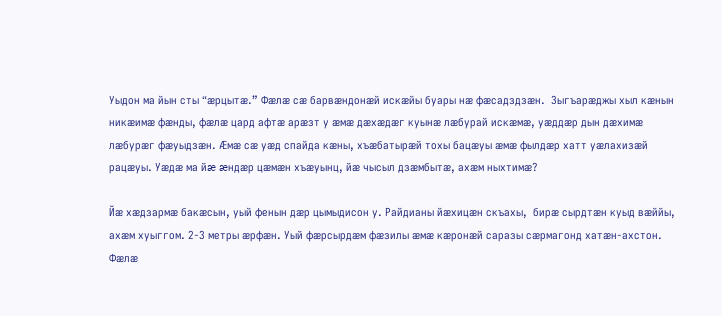Уыдон ма йын сты “æрцытæ.” Фæлæ сæ барвæндонæй искæйы буары нæ фæсадздзæн.  Зыгъарæджы хыл кæнын никæимæ фæнды, фæлæ цард афтæ арæзт у æмæ дæхæдæг куынæ лæбурай искæмæ, уæддæр дын дæхимæ лæбурæг фæуыдзæн. Æмæ сæ уæд спайда кæны, хъæбатырæй тохы бацæуы æмæ фылдæр хатт уæлахизæй рацæуы. Уæдæ ма йæ æндæр цæмæн хъæуынц, йæ чысыл дзæмбытæ, ахæм ныхтимæ?

Йæ хæдзармæ бакæсын, уый фенын дæр цымыдисон у. Райдианы йæхицæн скъахы,  бирæ сырдтæн куыд вæййы, ахæм хуыггом. 2-3 метры æрфæн. Уый фæрсырдæм фæзилы æмæ кæронæй саразы сæрмагонд хатæн-ахстон. Фæлæ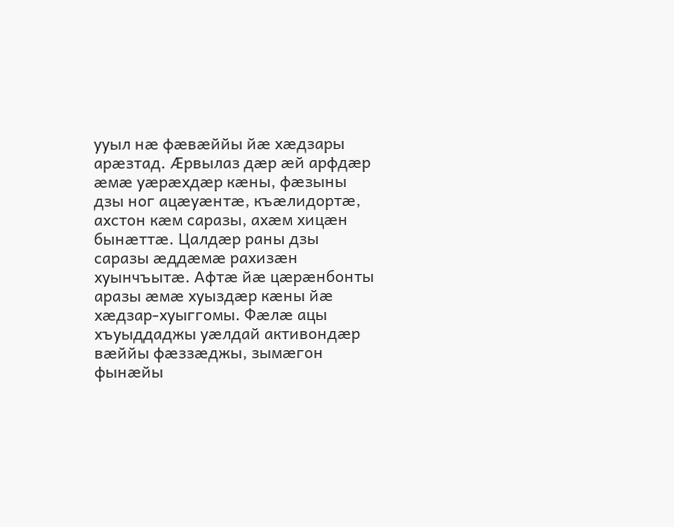ууыл нæ фæвæййы йæ хæдзары арæзтад. Æрвылаз дæр æй арфдæр æмæ уæрæхдæр кæны, фæзыны дзы ног ацæуæнтæ, къæлидортæ, ахстон кæм саразы, ахæм хицæн бынæттæ. Цалдæр раны дзы саразы æддæмæ рахизæн хуынчъытæ. Афтæ йæ цæрæнбонты  аразы æмæ хуыздæр кæны йæ хæдзар-хуыггомы. Фæлæ ацы хъуыддаджы уæлдай активондæр вæййы фæззæджы, зымæгон фынæйы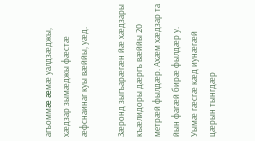агъоммæ æмæ уалдзæджы, хæдзар зымæджы фæстæ æфснаинаг куы вæййы, уæд.

Зæронд зыгъарæгæн йæ хæдзары къæлидоры дæргъ вæййы 20 метрæй фылдæр. Ахæм хæдзар та йын фагæй бирæ фылдæр у. Уымæ гæсгæ кæд иунæгæй цæрын тынгдæр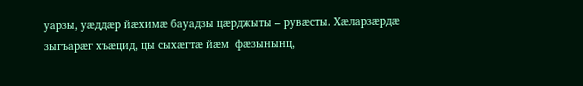уарзы, уæддæр йæхимæ бауадзы цæрджыты – рувæсты. Хæларзæрдæ зыгъарæг хъæцид, цы сыхæгтæ йæм  фæзынынц,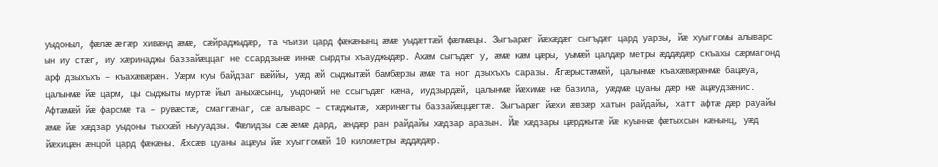уыдоныл, фæлæ æгæр хивæнд æмæ, сæйраджыдæр, та чъизи цард фæкæнынц æмæ уыдæттæй фæлмæцы. Зыгъарæг йæхæдæг сыгъдæг цард уарзы, йæ хуыггомы алыварс ын иу стæг, иу хæринаджы баззайæццаг не ссардзынæ иннæ сырдты хъауджыдæр. Ахæм сыгъдæг у, æмæ кæм цæры, уымæй цалдæр метры æддæдæр скъахы сæрмагонд арф дзыхъхъ – къахæвæрæн. Уæрм куы байдзаг вæййы, уæд æй сыджытæй бамбæрзы æмæ та ног дзыхъхъ саразы. Æгæрыстæмæй, цалынмæ къахæвæрæнмæ бацæуа, цалынмæ йæ царм, цы сыджыты муртæ йыл аныхæсынц, уыдонæй не ссыгъдæг кæна, иудзырдæй, цалынмæ йæхимæ нæ базила, уæдмæ цуаны дæр нæ ацæудзæнис. Афтæмæй йæ фарсмæ та – рувæстæ, смаггæнаг, сæ алыварс – стæджытæ, хæринæгты баззайæццæгтæ. Зыгъарæг йæхи æвзæр хатын райдайы, хатт афтæ дæр рауайы æмæ йæ хæдзар уыдоны тыххæй ныууадзы. Фæлидзы сæ æмæ дард, æндæр ран райдайы хæдзар аразын. Йæ хæдзары цæрджытæ йæ куыннæ фæтыхсын кæнынц, уæд йæхицæн æнцой цард фæкæны. Æхсæв цуаны ацæуы йæ хуыггомæй 10 километры æддæдæр.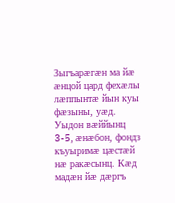Зыгъарæгæн ма йæ æнцой цард фехæлы лæппынтæ йын куы фæзыны, уæд. Уыдон вæййынц 3-5, æнæбон, фондз къуыримæ цæстæй нæ ракæсынц. Кæд мадæн йæ дæргъ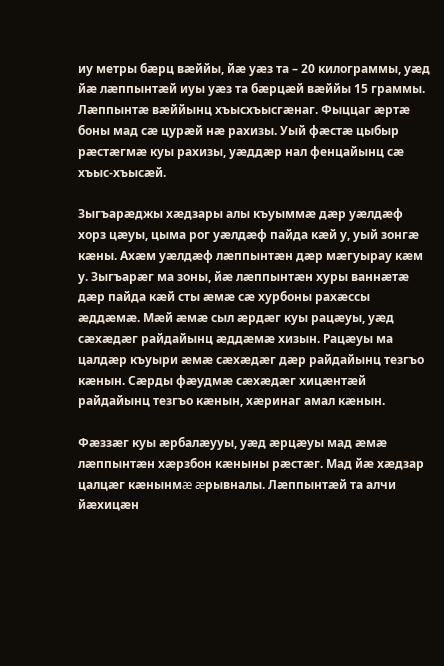иу метры бæрц вæййы, йæ уæз та – 20 килограммы, уæд йæ лæппынтæй иуы уæз та бæрцæй вæййы 15 граммы. Лæппынтæ вæййынц хъысхъысгæнаг. Фыццаг æртæ боны мад сæ цурæй нæ рахизы. Уый фæстæ цыбыр рæстæгмæ куы рахизы, уæддæр нал фенцайынц сæ хъыс-хъысæй.

Зыгъарæджы хæдзары алы къуыммæ дæр уæлдæф хорз цæуы, цыма рог уæлдæф пайда кæй у, уый зонгæ кæны. Ахæм уæлдæф лæппынтæн дæр мæгуырау кæм у. Зыгъарæг ма зоны, йæ лæппынтæн хуры ваннæтæ дæр пайда кæй сты æмæ сæ хурбоны рахæссы æддæмæ. Мæй æмæ сыл æрдæг куы рацæуы, уæд сæхæдæг райдайынц æддæмæ хизын. Рацæуы ма цалдæр къуыри æмæ сæхæдæг дæр райдайынц тезгъо кæнын. Сæрды фæудмæ сæхæдæг хицæнтæй райдайынц тезгъо кæнын, хæринаг амал кæнын.

Фæззæг куы æрбалæууы, уæд æрцæуы мад æмæ лæппынтæн хæрзбон кæныны рæстæг. Мад йæ хæдзар цалцæг кæнынмæ æрывналы. Лæппынтæй та алчи йæхицæн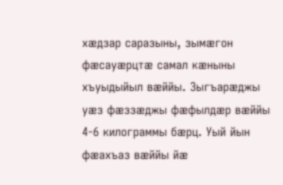хæдзар саразыны, зымæгон фæсауæрцтæ самал кæныны хъуыдыйыл вæййы. Зыгъарæджы уæз фæззæджы фæфылдæр вæййы 4-6 килограммы бæрц. Уый йын фæахъаз вæййы йæ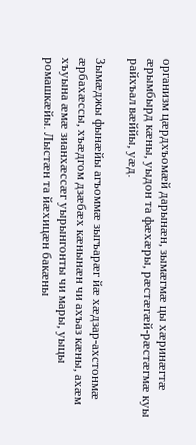организм цæрдхъомæй дарынæн, зымæгмæ цы хæринæгтæ æрымбырд кæны, уыдон та фæхæры, рæстæгæй-рæстæгмæ куы райхъал вæййы, уæд.

Зымæджы фынæйы агъоммæ зыгъарæг йæ хæдзар-ахстонмæ æрбахæссы, хъæдгом дзæбæх кæнынæн чи ахъаз кæны, ахæм хъуына æмæ зианхæссæг уырынгонты чи мары, уыцы ромашкæйы. Лыстæн та йæхицæн бакæны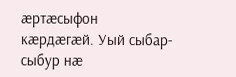æртæсыфон кæрдæгæй. Уый сыбар-сыбур нæ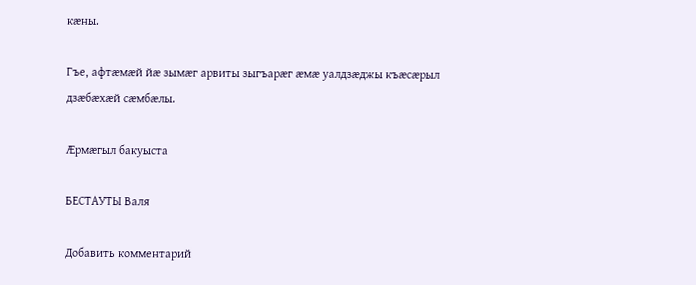кæны.

Гъе, афтæмæй йæ зымæг арвиты зыгъарæг æмæ уалдзæджы къæсæрыл дзæбæхæй сæмбæлы.

Æрмæгыл бакуыста

БЕСТАУТЫ Валя

Добавить комментарий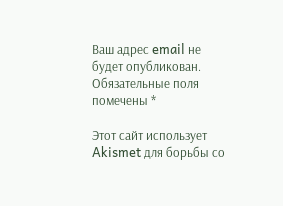Ваш адрес email не будет опубликован. Обязательные поля помечены *

Этот сайт использует Akismet для борьбы со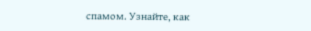спамом. Узнайте, как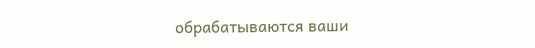обрабатываются ваши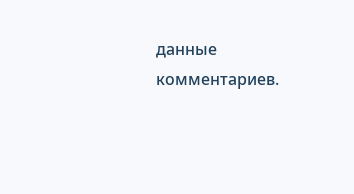данные комментариев.